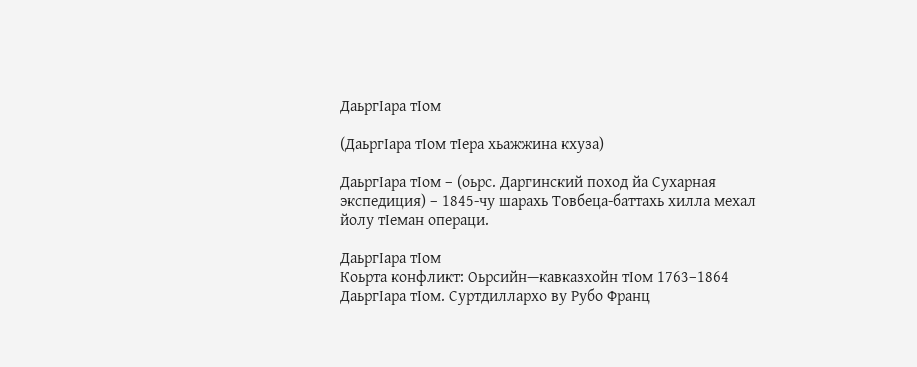ДаьргӀара тӀом

(ДаьргIара тIом тӀера хьажжина кхуза)

ДаьргӀара тӀом – (оьрс. Даргинский поход йа Сухарная экспедиция) – 1845-чу шарахь Товбеца-баттахь хилла мехал йолу тӀеман операци.

ДаьргӀара тӀом
Коьрта конфликт: Оьрсийн—кавказхойн тӀом 1763–1864
ДаьргӀара тӀом. Суртдиллархо ву Рубо Франц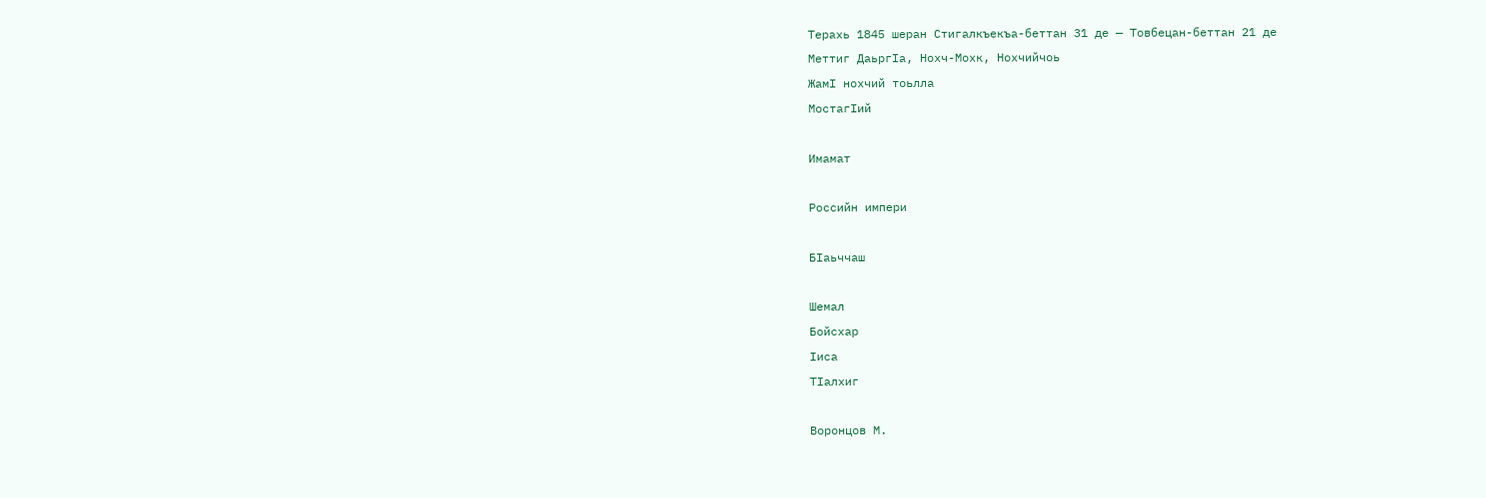Терахь 1845 шеран Стигалкъекъа-беттан 31 де — Товбецан-беттан 21 де
Меттиг ДаьргӀа, Нохч-Мохк, Нохчийчоь
ЖамӀ нохчий тоьлла
МостагӀий

Имамат

Российн импери

БӀаьччаш

Шемал
Бойсхар
Ӏиса
ТӀалхиг

Воронцов М.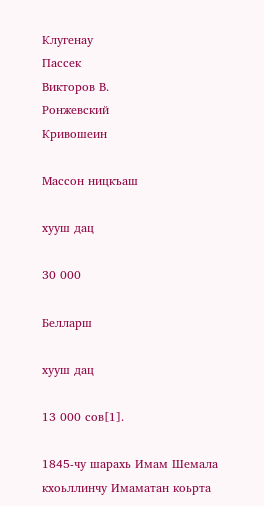Клугенау
Пассек
Викторов В.
Ронжевский
Кривошеин

Массон ницкъаш

хууш дац

30 000

Белларш

хууш дац

13 000 сов[1].

1845-чу шарахь Имам Шемала кхоьллинчу Имаматан коьрта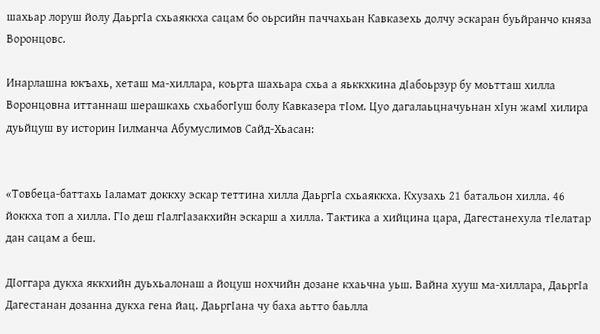шахьар лоруш йолу ДаьргӀа схьаяккха сацам бо оьрсийн паччахьан Кавказехь долчу эскаран буьйранчо княза Воронцовс.

Инарлашна юкъахь, хеташ ма-хиллара, коьрта шахьара схьа а яьккхкина дӀабоьрзур бу моьтташ хилла Воронцовна иттаннаш шерашкахь схьабогӀуш болу Кавказера тӀом. Цуо дагалаьцначуьнан хӀун жамӀ хилира дуьйцуш ву историн Ӏилманча Абумуслимов Сайд-Хьасан:


«Товбеца-баттахь Ӏаламат доккху эскар теттина хилла ДаьргӀа схьаяккха. Кхузахь 21 батальон хилла. 46 йоккха топ а хилла. ГӀо деш гӀалгӀазакхийн эскарш а хилла. Тактика а хийцина цара, Дагестанехула тӀелатар дан сацам а беш.

ДӀоггара дукха яккхийн дуьхьалонаш а йоцуш нохчийн дозане кхаьчна уьш. Вайна хууш ма-хиллара, ДаьргӀа Дагестанан дозанна дукха гена йац. ДаьргӀана чу баха аьтто баьлла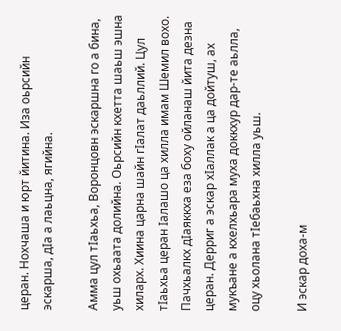церан. Нохчаша и юрт йитина. Иза оьрсийн эскарша, дӀа а лаьцна, ягийна.

Амма цул тӀаьхьа, Воронцовн эскаршна го а бина, уьш охьаата долийна. Оьрсийн кхетта шаьш эшна хиларх. Хиина царна шайн гӀалат даьллий. Цул тӀаьхьа церан Ӏалашо ца хилла имам Шемил вохо. Пачхьалкх дӀаяккха еза боху ойланаш йита дезна церан. Дерриг а эскар хӀаллак а ца дойтуш, ах мукъане а кхелхьара муха доккхур дар-те аьлла, оцу хьолана тӀебаьхна хилла уьш.

И эскар доха-м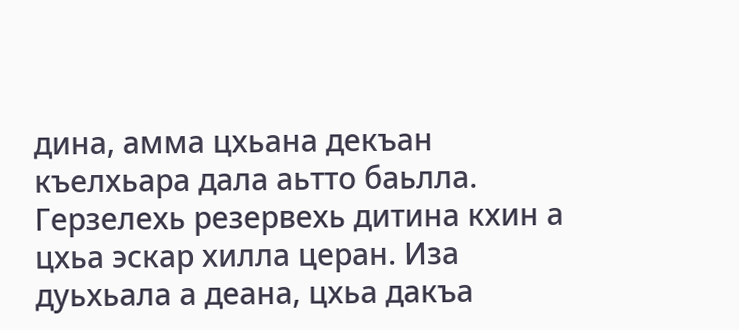дина, амма цхьана декъан къелхьара дала аьтто баьлла. Герзелехь резервехь дитина кхин а цхьа эскар хилла церан. Иза дуьхьала а деана, цхьа дакъа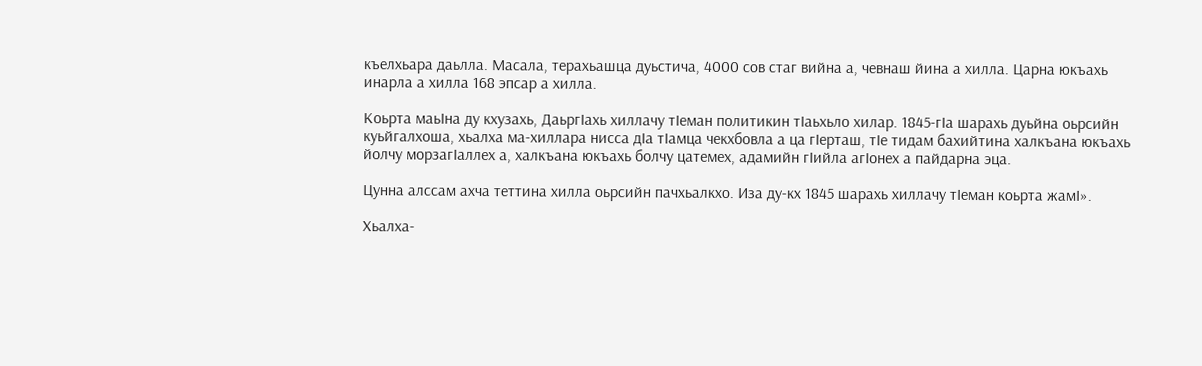къелхьара даьлла. Масала, терахьашца дуьстича, 4000 сов стаг вийна а, чевнаш йина а хилла. Царна юкъахь инарла а хилла 168 эпсар а хилла.

Коьрта маьӀна ду кхузахь, ДаьргӀахь хиллачу тӀеман политикин тӀаьхьло хилар. 1845-гӀа шарахь дуьйна оьрсийн куьйгалхоша, хьалха ма-хиллара нисса дӀа тӀамца чекхбовла а ца гӀерташ, тӀе тидам бахийтина халкъана юкъахь йолчу морзагӀаллех а, халкъана юкъахь болчу цатемех, адамийн гӀийла агӀонех а пайдарна эца.

Цунна алссам ахча теттина хилла оьрсийн пачхьалкхо. Иза ду-кх 1845 шарахь хиллачу тӀеман коьрта жамӀ».

Хьалха-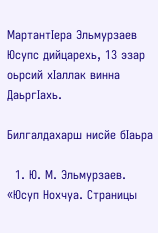МартантӀера Эльмурзаев Юсупс дийцарехь, 13 эзар оьрсий хӀаллак винна ДаьргӀахь.

Билгалдахарш нисйе бӀаьра

  1. Ю. М. Эльмурзаев. «Юсуп Нохчуа. Страницы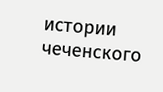истории чеченского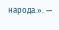народа.». —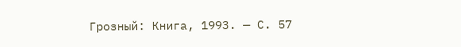Грозный: Книга, 1993. — С. 57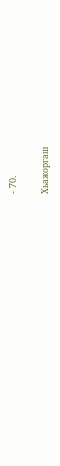- 70.

Хьажоргаш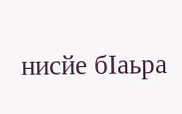нисйе бӀаьра